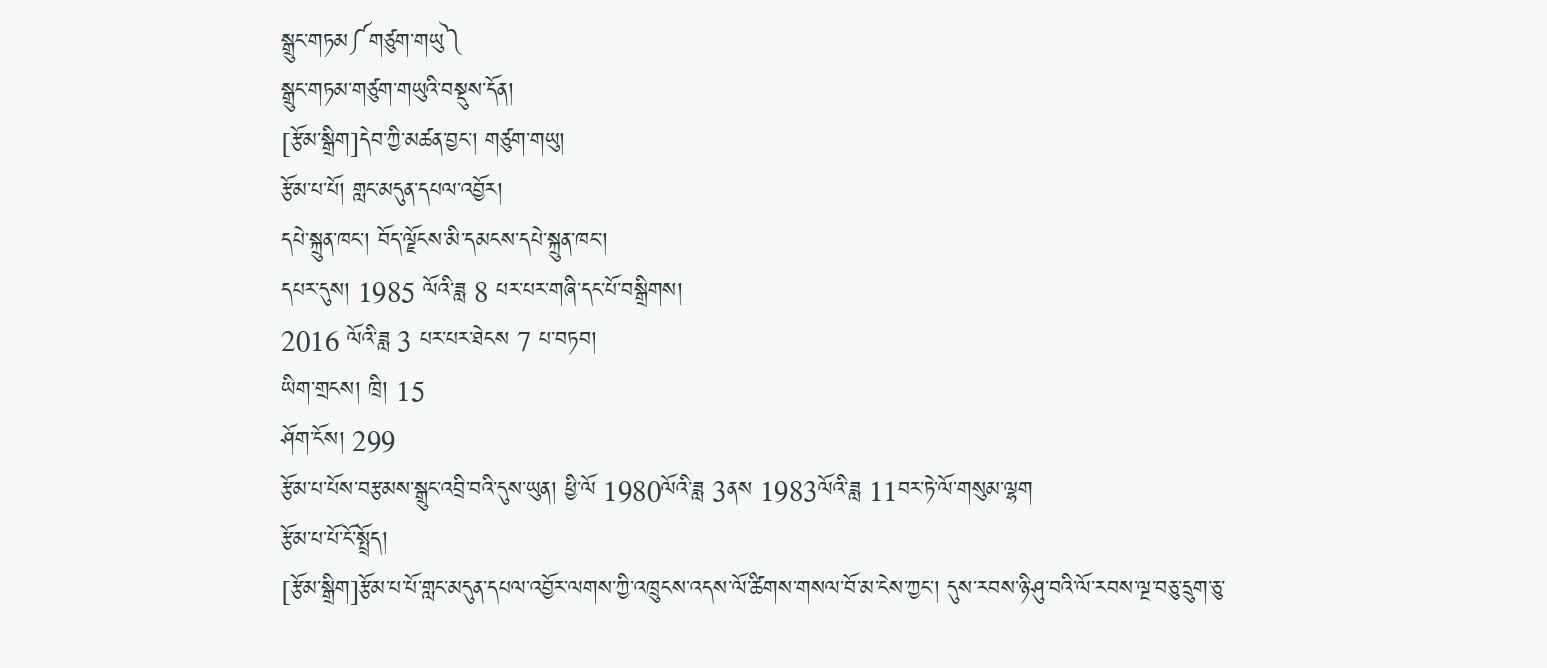སྒྲུང་གཏམ༼གཙུག་གཡུ༽
སྒྲུང་གཏམ་གཙུག་གཡུའི་བསྡུས་དོན།
[རྩོམ་སྒྲིག]དེབ་ཀྱི་མཚན་བྱང་། གཙུག་གཡུ།
རྩོམ་པ་པོ། གླང་མདུན་དཔལ་འབྱོར།
དཔེ་སྐྲུན་ཁང་། བོད་ལྗོངས་མི་དམངས་དཔེ་སྐྲུན་ཁང་།
དཔར་དུས། 1985 ལོའི་ཟླ 8 པར་པར་གཞི་དང་པོ་བསྒྲིགས།
2016 ལོའི་ཟླ 3 པར་པར་ཐེངས 7 པ་བཏབ།
ཡིག་གྲངས། ཁྲི། 15
ཤོག་ངོས། 299
རྩོམ་པ་པོས་བརྩམས་སྒྲུང་འབྲི་བའི་དུས་ཡུན། ཕྱི་ལོ 1980ལོའི་ཟླ 3ནས 1983ལོའི་ཟླ 11བར་ཏེ་ལོ་གསུམ་ལྷག
རྩོམ་པ་པོ་ངོ་སྤྲོད།
[རྩོམ་སྒྲིག]རྩོམ་པ་པོ་གླང་མདུན་དཔལ་འབྱོར་ལགས་ཀྱི་འཁྲུངས་འདས་ལོ་ཚིགས་གསལ་བོ་མ་ངེས་ཀྱང་། དུས་རབས་ཉི་ཤུ་བའི་ལོ་རབས་ལྔ་བཅུ་དྲུག་ཅུ་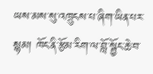ཡས་མས་སུ་འཁྲུངས་པ་ཞིག་ཡིན་པར་སྙམ། ཁོང་ནི་རྩོམ་རིག་ལ་བློ་སྦྱོང་ཆེ་བ་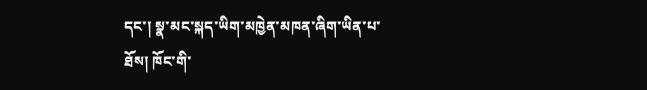དང་། སྣ་མང་སྐད་ཡིག་མཁྱེན་མཁན་ཞིག་ཡིན་པ་ཐོས། ཁོང་གི་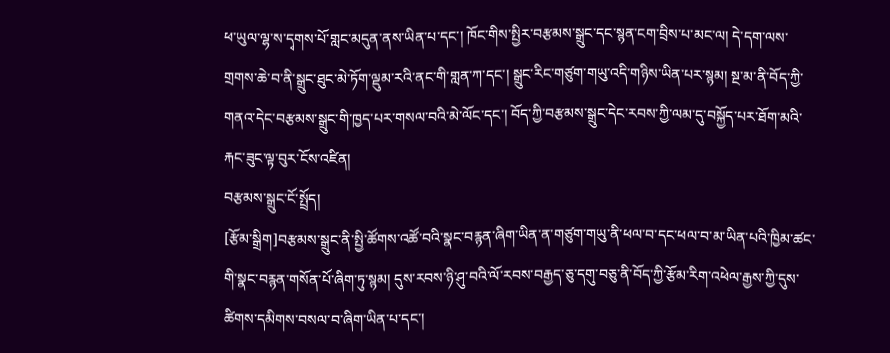ཕ་ཡུལ་ལྷ་ས་དྭགས་པོ་གླང་མདུན་ནས་ཡིན་པ་དང་། ཁོང་གིས་སྤྱིར་བརྩམས་སྒྲུང་དང་སྙན་ངག་བྲིས་པ་མང་ལ། དེ་དག་ལས་གྲགས་ཆེ་བ་ནི་སྒྲུང་ཐུང་མེ་ཏོག་ལྡུམ་རའི་ནང་གི་གླན་ཀ་དང་། སྒྲུང་རིང་གཙུག་གཡུ་འདི་གཉིས་ཡིན་པར་སྙམ། སྔ་མ་ནི་བོད་ཀྱི་གནའ་དེང་བརྩམས་སྒྲུང་གི་ཁྱད་པར་གསལ་བའི་མེ་ལོང་དང་། བོད་ཀྱི་བརྩམས་སྒྲུང་དེང་རབས་ཀྱི་ལམ་དུ་བསྐྱོད་པར་ཐོག་མའི་རྐང་ཟུང་ལྟ་བུར་ངོས་འཛིན།
བརྩམས་སྒྲུང་ངོ་སྤྲོད།
[རྩོམ་སྒྲིག]བརྩམས་སྒྲུང་ནི་སྤྱི་ཚོགས་འཚོ་བའི་སྣང་བརྙན་ཞིག་ཡིན་ན་གཙུག་གཡུ་ནི་ཕལ་བ་དང་ཕལ་བ་མ་ཡིན་པའི་ཁྱིམ་ཚང་གི་སྣང་བརྙན་གསོན་པོ་ཞིག་ཏུ་སྙམ། དུས་རབས་ཉི་ཤུ་བའི་ལོ་རབས་བརྒྱད་ཅུ་དགུ་བཅུ་ནི་བོད་ཀྱི་རྩོམ་རིག་འཕེལ་རྒྱས་ཀྱི་དུས་ཚིགས་དམིགས་བསལ་བ་ཞིག་ཡིན་པ་དང་།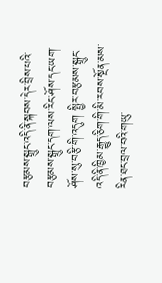བརྩམས་སྒྲུང་འདི་ནི་སྐབས་དེར་བྲིས་པའི་བརྩམས་སྒྲུང་དག་ལས་རིང་ཤོས་དང་ཡག་ཤོས་སུ་བརྩི་གི་འདུག སྤྱིར་བརྩམས་སྒྲུང་འདི་ནི་ཁྱིམ་རྒྱུད་ཅིག་གི་མི་རབས་སྔོན་མས་རིན་ཐང་བྲལ་བའི་གཡུ་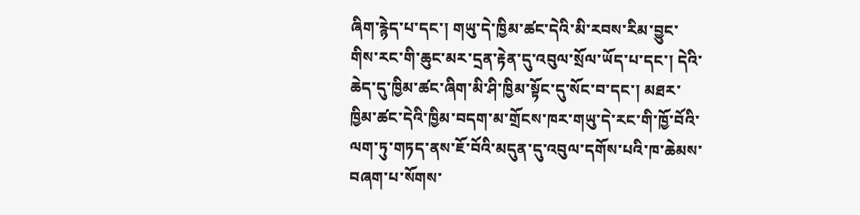ཞིག་རྙེད་པ་དང་། གཡུ་དེ་ཁྱིམ་ཚང་དེའི་མི་རབས་རིམ་བྱུང་གིས་རང་གི་ཆུང་མར་དྲན་རྟེན་དུ་འབུལ་སྲོལ་ཡོད་པ་དང་། དེའི་ཆེད་དུ་ཁྱིམ་ཚང་ཞིག་མི་ཤི་ཁྱིམ་སྟོང་དུ་སོང་བ་དང་། མཐར་ཁྱིམ་ཚང་དེའི་ཁྱིམ་བདག་མ་གྲོངས་ཁར་གཡུ་དེ་རང་གི་ཁྱོ་བོའི་ལག་ཏུ་གཏད་ནས་ཇོ་བོའི་མདུན་དུ་འབུལ་དགོས་པའི་ཁ་ཆེམས་བཞག་པ་སོགས་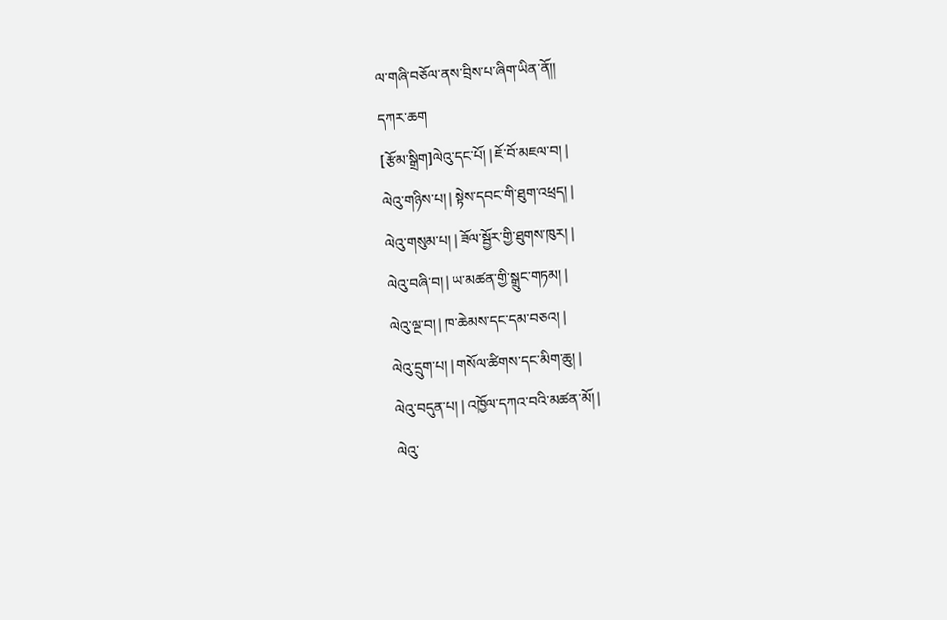ལ་གཞི་བཅོལ་ནས་བྲིས་པ་ཞིག་ཡིན་ནོ།།
དཀར་ཆག
[རྩོམ་སྒྲིག]ལེའུ་དང་པོ། | ཇོ་བོ་མཇལ་བ། |
ལེའུ་གཉིས་པ། | སྟེས་དབང་གི་ཐུག་འཕྲད། |
ལེའུ་གསུམ་པ། | ཟོལ་སྦྱོར་གྱི་ཐུགས་ཁུར། |
ལེའུ་བཞི་བ། | ཡ་མཚན་གྱི་སྒྲུང་གཏམ། |
ལེའུ་ལྔ་བ། | ཁ་ཆེམས་དང་དམ་བཅའ། |
ལེའུ་དྲུག་པ། | གསོལ་ཚིགས་དང་མིག་ཆུ། |
ལེའུ་བདུན་པ། | འཁྱོལ་དཀའ་བའི་མཚན་མོ། |
ལེའུ་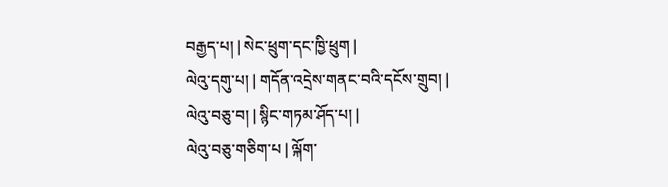བརྒྱད་པ། | སེང་ཕྲུག་དང་ཁྱི་ཕྲུག |
ལེའུ་དགུ་པ། | གདོན་འདྲེས་གནང་བའི་དངོས་གྲུབ། |
ལེའུ་བཅུ་བ། | སྙིང་གཏམ་ཤོད་པ། |
ལེའུ་བཅུ་གཅིག་པ | ལྐོག་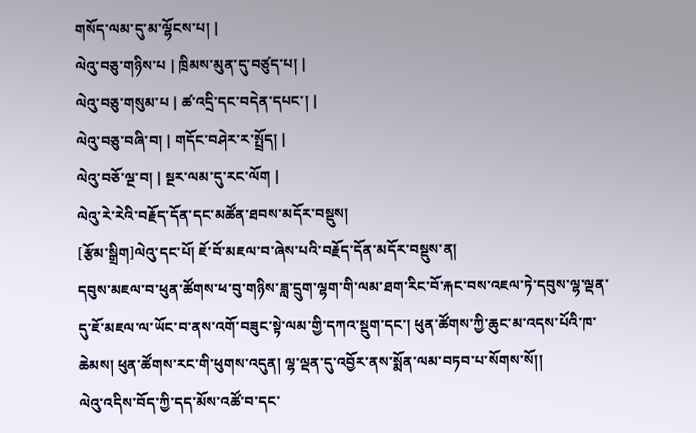གསོད་ལམ་དུ་མ་ལྷོངས་པ། |
ལེའུ་བཅུ་གཉིས་པ | ཁྲིམས་མུན་དུ་བཙུད་པ། |
ལེའུ་བཅུ་གསུམ་པ | ཚ་འདྲི་དང་བདེན་དཔང་། |
ལེའུ་བཅུ་བཞི་བ། | གདོང་བཤེར་ར་སྤྲོད། |
ལེའུ་བཅོ་ལྔ་བ། | སྔར་ལམ་དུ་རང་ལོག |
ལེའུ་རེ་རེའི་བརྗོད་དོན་དང་མཚོན་ཐབས་མདོར་བསྡུས།
[རྩོམ་སྒྲིག]ལེའུ་དང་པོ། ཇོ་བོ་མཇལ་བ་ཞེས་པའི་བརྗོད་དོན་མདོར་བསྡུས་ན།
དབུས་མཇལ་བ་ཕུན་ཚོགས་ཕ་བུ་གཉིས་ཟླ་དྲུག་ལྷག་གི་ལམ་ཐག་རིང་བོ་རྐང་བས་འཇལ་ཏེ་དབུས་ལྷ་ལྡན་དུ་ཇོ་མཇལ་ལ་ཡོང་བ་ནས་འགོ་བཟུང་སྟེ་ལམ་གྱི་དཀའ་སྡུག་དང་། ཕུན་ཚོགས་ཀྱི་ཆུང་མ་འདས་པོའི་ཁ་ཆེམས། ཕུན་ཚོགས་རང་གི་ཕུགས་འདུན། ལྷ་ལྡན་དུ་འབྱོར་ནས་སྨོན་ལམ་བཏབ་པ་སོགས་སོ།།
ལེའུ་འདིས་བོད་ཀྱི་དད་མོས་འཚོ་བ་དང་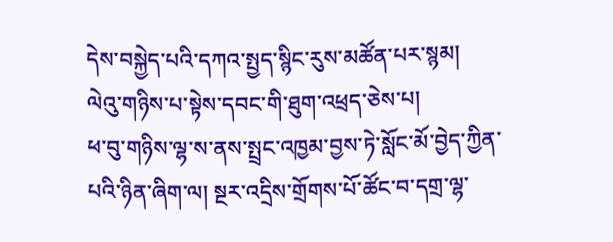དེས་བསྐྱེད་པའི་དཀའ་སྤྱད་སྙིང་རུས་མཚོན་པར་སྙམ།
ལེའུ་གཉིས་པ་སྟེས་དབང་གི་ཐུག་འཕྲད་ཅེས་པ།
ཕ་བུ་གཉིས་ལྷ་ས་ནས་སྤྲང་འཁྱམ་བྱས་ཏེ་སློང་མོ་བྱེད་ཀྱིན་པའི་ཉིན་ཞིག་ལ། སྔར་འདྲིས་གྲོགས་པོ་ཚོང་བ་དགྲ་ལྷ་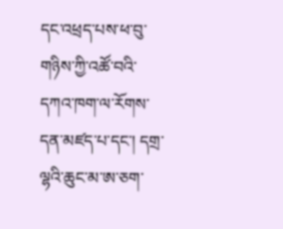དང་འཕྲད་པས་ཕ་བུ་གཉིས་ཀྱི་འཚོ་བའི་དཀའ་ཁག་ལ་རོགས་དན་མཛད་པ་དང་། དགྲ་ལྷའི་ཆུང་མ་ཨ་ཅག་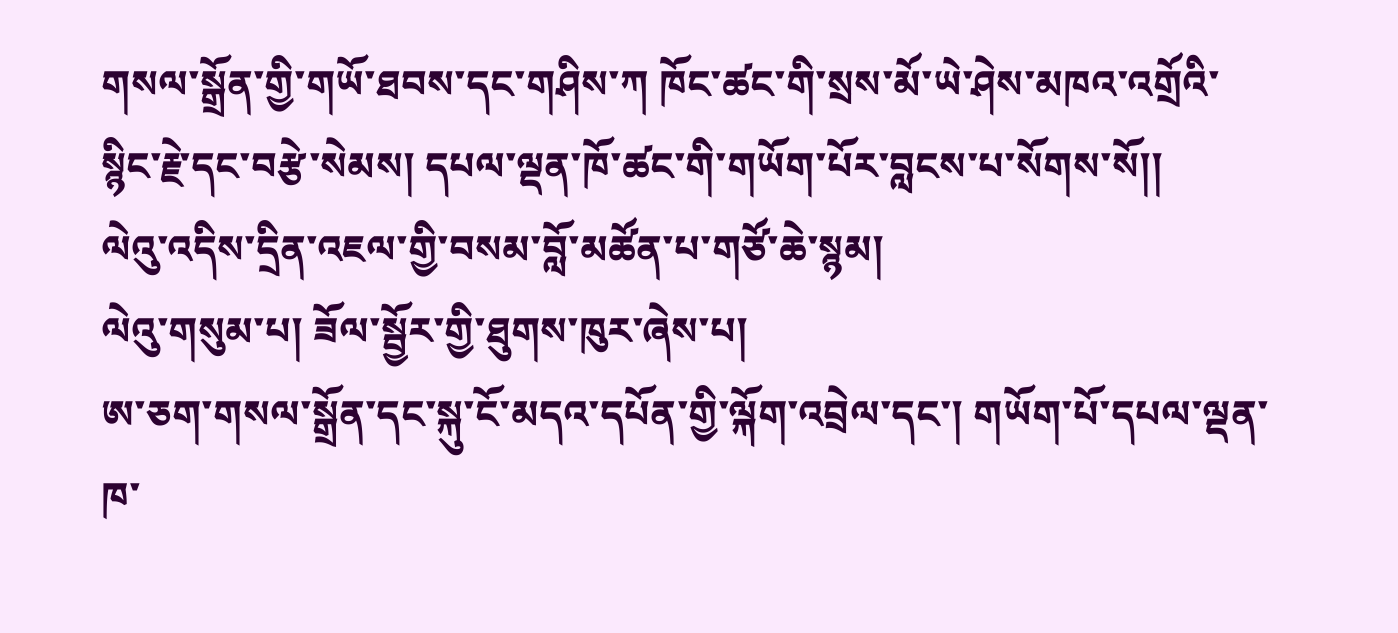གསལ་སྒྲོན་གྱི་གཡོ་ཐབས་དང་གཤིས་ཀ ཁོང་ཚང་གི་སྲས་མོ་ཡེ་ཤེས་མཁའ་འགྲོའི་སྙིང་རྗེ་དང་བརྩེ་སེམས། དཔལ་ལྡན་ཁོ་ཚང་གི་གཡོག་པོར་བླངས་པ་སོགས་སོ།།
ལེའུ་འདིས་དྲིན་འཇལ་གྱི་བསམ་བློ་མཚོན་པ་གཙོ་ཆེ་སྙམ།
ལེའུ་གསུམ་པ། ཟོལ་སྦྱོར་གྱི་ཐུགས་ཁུར་ཞེས་པ།
ཨ་ཅག་གསལ་སྒྲོན་དང་སྐུ་ངོ་མདའ་དཔོན་གྱི་ལྐོག་འབྲེལ་དང་། གཡོག་པོ་དཔལ་ལྡན་ཁ་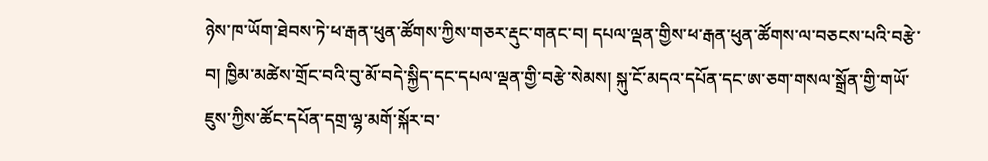ཉེས་ཁ་ཡོག་ཐེབས་ཏེ་ཕ་རྒན་ཕུན་ཚོགས་ཀྱིས་གཅར་རྡུང་གནང་བ། དཔལ་ལྡན་གྱིས་ཕ་རྒན་ཕུན་ཚོགས་ལ་བཅངས་པའི་བརྩེ་བ། ཁྱིམ་མཚེས་གྲོང་བའི་བུ་མོ་བདེ་སྐྱིད་དང་དཔལ་ལྡན་གྱི་བརྩེ་སེམས། སྐུ་ངོ་མདའ་དཔོན་དང་ཨ་ཅག་གསལ་སྒྲོན་གྱི་གཡོ་ཇུས་ཀྱིས་ཚོང་དཔོན་དགྲ་ལྷ་མགོ་སྐོར་བ་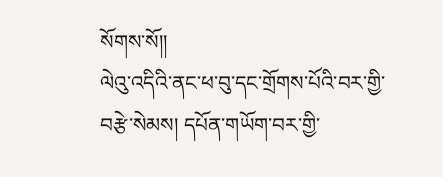སོགས་སོ།།
ལེའུ་འདིའི་ནང་ཕ་བུ་དང་གྲོགས་པོའི་བར་གྱི་བརྩེ་སེམས། དཔོན་གཡོག་བར་གྱི་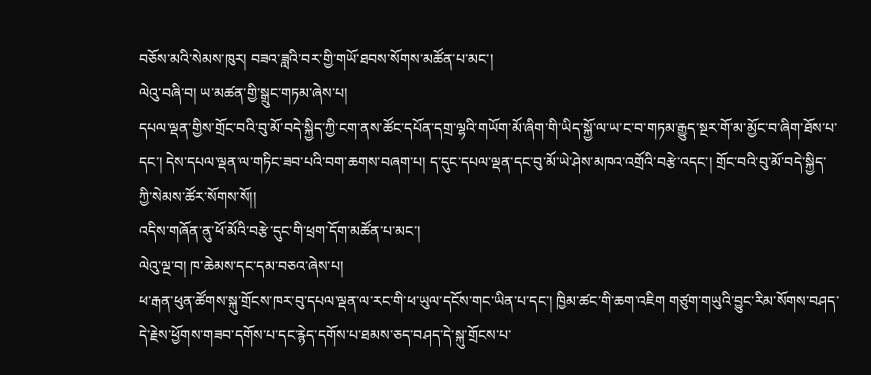བཅོས་མའི་སེམས་ཁུར། བཟའ་ཟླའི་བར་གྱི་གཡོ་ཐབས་སོགས་མཚོན་པ་མང་།
ལེའུ་བཞི་བ། ཡ་མཚན་གྱི་སྒྲུང་གཏམ་ཞེས་པ།
དཔལ་ལྡན་གྱིས་གྲོང་བའི་བུ་མོ་བདེ་སྐྱིད་ཀྱི་ངག་ནས་ཚོང་དཔོན་དགྲ་ལྷའི་གཡོག་མོ་ཞིག་གི་ཡིད་སྐྱོ་ལ་ཡ་ང་བ་གཏམ་རྒྱུད་སྔར་གོ་མ་མྱོང་བ་ཞིག་ཐོས་པ་དང་། དེས་དཔལ་ལྡན་ལ་གཏིང་ཟབ་པའི་བག་ཆགས་བཞག་པ། ད་དུང་དཔལ་ལྡན་དང་བུ་མོ་ཡེ་ཤེས་མཁའ་འགྲོའི་བརྩེ་འདང་། གྲོང་བའི་བུ་མོ་བདེ་སྐྱིད་ཀྱི་སེམས་ཚོར་སོགས་སོ།།
འདིས་གཞོན་ནུ་ཕོ་མོའི་བརྩེ་དུང་གི་ཕྲག་དོག་མཚོན་པ་མང་།
ལེའུ་ལྔ་བ། ཁ་ཆེམས་དང་དམ་བཅའ་ཞེས་པ།
ཕ་རྒན་ཕུན་ཚོགས་སྐུ་གྲོངས་ཁར་བུ་དཔལ་ལྡན་ལ་རང་གི་ཕ་ཡུལ་དངོས་གང་ཡིན་པ་དང་། ཁྱིམ་ཚང་གི་ཆག་འཇིག གཙུག་གཡུའི་བྱུང་རིམ་སོགས་བཤད་དེ་རྗེས་ཕྱོགས་གཟབ་དགོས་པ་དང་རྙེད་དགོས་པ་ཐམས་ཅད་བཤད་དེ་སྐུ་གྲོངས་པ་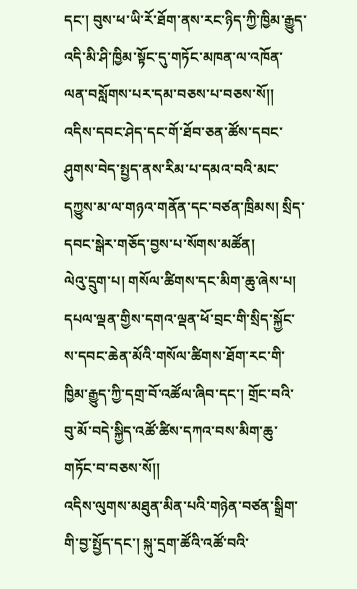དང་། བུས་ཕ་ཡི་རོ་ཐོག་ནས་རང་ཉིད་ཀྱི་ཁྱིམ་རྒྱུད་འདི་མི་ཤི་ཁྱིམ་སྟོང་དུ་གཏོང་མཁན་ལ་འཁོན་ལན་བསློགས་པར་དམ་བཅས་པ་བཅས་སོ།།
འདིས་དབང་ཤེད་དང་གོ་ཐོབ་ཅན་ཚོས་དབང་ཤུགས་བེད་སྤྱད་ནས་རིམ་པ་དམའ་བའི་མང་དཀྱུས་མ་ལ་གཉའ་གནོན་དང་བཙན་ཁྲིམས། སྲིད་དབང་སྒེར་གཅོད་བྱས་པ་སོགས་མཚོན།
ལེའུ་དྲུག་པ། གསོལ་ཚིགས་དང་མིག་ཆུ་ཞེས་པ།
དཔལ་ལྡན་གྱིས་དགའ་ལྡན་ཕོ་བྲང་གི་སྲིད་སྐྱོང་ས་དབང་ཆེན་མོའི་གསོལ་ཚིགས་ཐོག་རང་གི་ཁྱིམ་རྒྱུད་ཀྱི་དགྲ་བོ་འཚོལ་ཞིབ་དང་། གྲོང་བའི་བུ་མོ་བདེ་སྐྱིད་འཚོ་ཚིས་དཀའ་བས་མིག་ཆུ་གཏོང་བ་བཅས་སོ།།
འདིས་ལུགས་མཐུན་མིན་པའི་གཉེན་བཙན་སྒྲིག་གི་བྱ་སྤྱོད་དང་། སྐུ་དྲག་ཚོའི་འཚོ་བའི་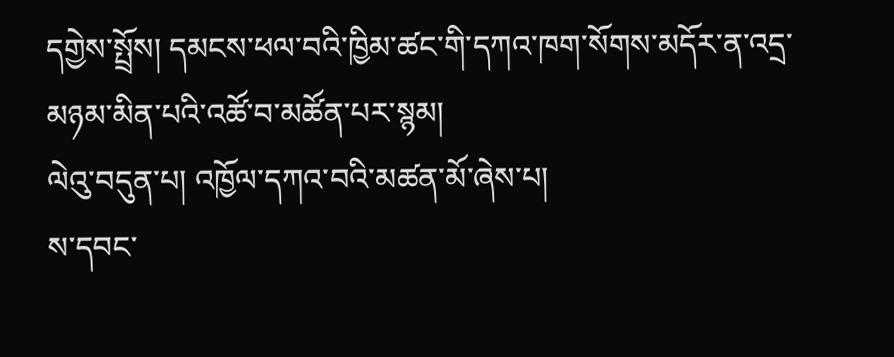དགྱེས་སྤྲོས། དམངས་ཕལ་བའི་ཁྱིམ་ཚང་གི་དཀའ་ཁག་སོགས་མདོར་ན་འདྲ་མཉམ་མིན་པའི་འཚོ་བ་མཚོན་པར་སྙམ།
ལེའུ་བདུན་པ། འཁྱོལ་དཀའ་བའི་མཚན་མོ་ཞེས་པ།
ས་དབང་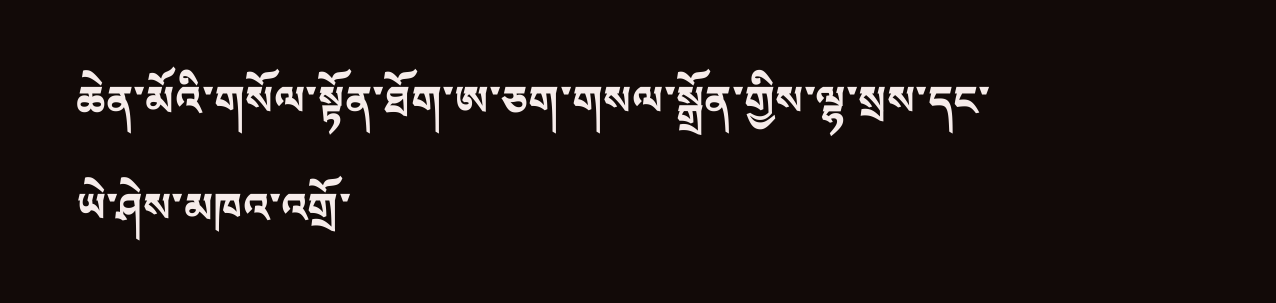ཆེན་མོའི་གསོལ་སྟོན་ཐོག་ཨ་ཅག་གསལ་སྒྲོན་གྱིས་ལྷ་སྲས་དང་ཡེ་ཤེས་མཁའ་འགྲོ་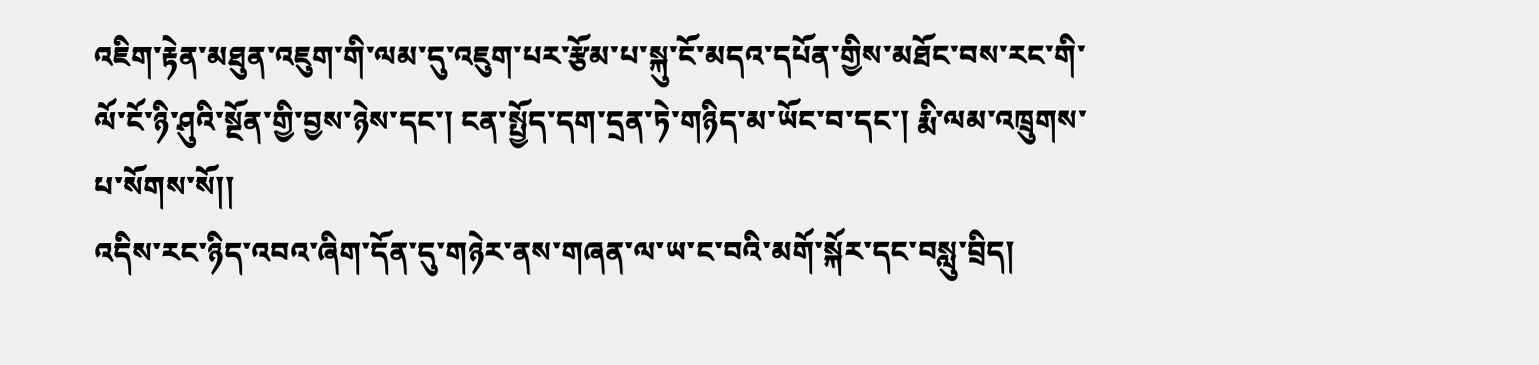འཇིག་རྟེན་མཐུན་འཇུག་གི་ལམ་དུ་འཇུག་པར་རྩོམ་པ་སྐུ་ངོ་མདའ་དཔོན་གྱིས་མཐོང་བས་རང་གི་ལོ་ངོ་ཉི་ཤུའི་སྔོན་གྱི་བྱས་ཉེས་དང་། ངན་སྤྱོད་དག་དྲན་ཏེ་གཉིད་མ་ཡོང་བ་དང་། རྨི་ལམ་འཁྲུགས་པ་སོགས་སོ།།
འདིས་རང་ཉིད་འབའ་ཞིག་དོན་དུ་གཉེར་ནས་གཞན་ལ་ཡ་ང་བའི་མགོ་སྐོར་དང་བསླུ་བྲིད།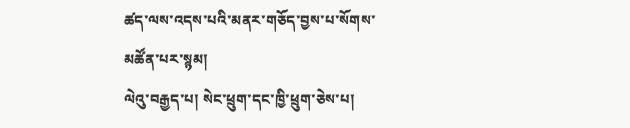ཚད་ལས་འདས་པའི་མནར་གཅོད་བྱས་པ་སོགས་མཚོན་པར་སྙམ།
ལེའུ་བརྒྱད་པ། སེང་ཕྲུག་དང་ཁྱི་ཕྲུག་ཅེས་པ།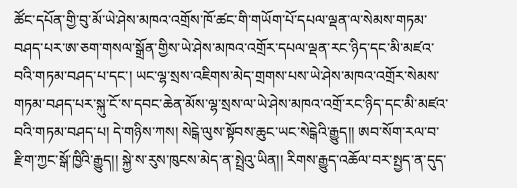ཚོང་དཔོན་གྱི་བུ་མོ་ཡེ་ཤེས་མཁའ་འགྲོས་ཁོ་ཚང་གི་གཡོག་པོ་དཔལ་ལྡན་ལ་སེམས་གཏམ་བཤད་པར་ཨ་ཅག་གསལ་སྒྲོན་གྱིས་ཡེ་ཤེས་མཁའ་འགྲོར་དཔལ་ལྡན་རང་ཉིད་དང་མི་མཛའ་བའི་གཏམ་བཤད་པ་དང་། ཡང་ལྷ་སྲས་འཇིགས་མེད་གྲགས་པས་ཡེ་ཤེས་མཁའ་འགྲོར་སེམས་གཏམ་བཤད་པར་སྐུ་ངོ་ས་དབང་ཆེན་མོས་ལྷ་སྲས་ལ་ཡེ་ཤེས་མཁའ་འགྲོ་རང་ཉིད་དང་མི་མཛའ་བའི་གཏམ་བཤད་པ། དེ་གཉིས་ཀས། སེངྒེ་ལུས་སྟོབས་ཆུང་ཡང་སེངྒེའི་རྒྱུད།། ཨབ་སོག་རལ་བ་རྫིག་ཀྱང་སྒོ་ཁྱིའི་རྒྱུད།། སྐྱེ་ས་རུས་ཁུངས་མེད་ན་སྤྲེའུ་ཡིན།། རིགས་རྒྱུད་འཆོལ་བར་སྤྱད་ན་དུད་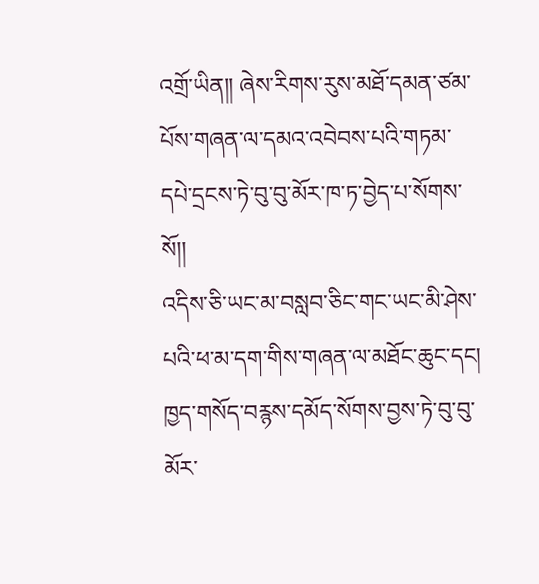འགྲོ་ཡིན།། ཞེས་རིགས་རུས་མཐོ་དམན་ཙམ་པོས་གཞན་ལ་དམའ་འབེབས་པའི་གཏམ་དཔེ་དྲངས་ཏེ་བུ་བུ་མོར་ཁ་ཏ་བྱེད་པ་སོགས་སོ།།
འདིས་ཅི་ཡང་མ་བསླབ་ཅིང་གང་ཡང་མི་ཤེས་པའི་ཕ་མ་དག་གིས་གཞན་ལ་མཐོང་ཆུང་དང། ཁྱད་གསོད་བརྙས་དམོད་སོགས་བྱས་ཏེ་བུ་བུ་མོར་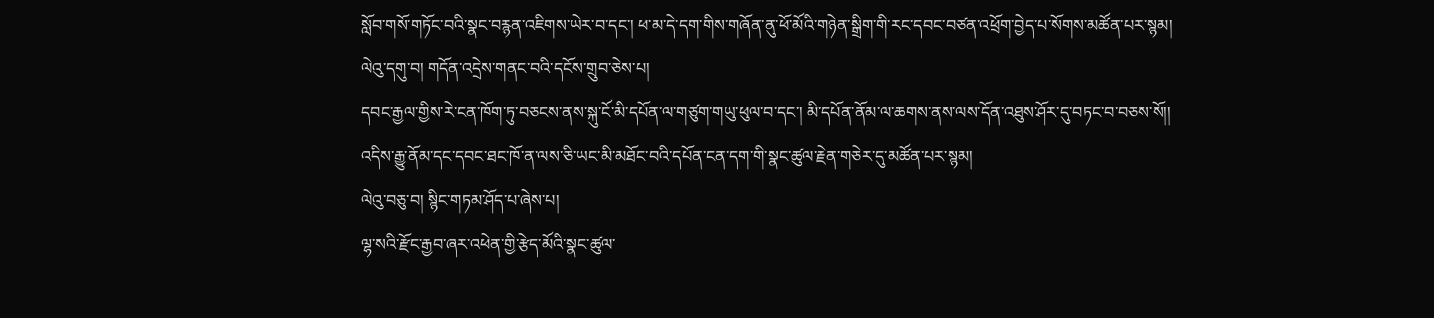སློབ་གསོ་གཏོང་བའི་སྣང་བརྙན་འཇིགས་ཡེར་བ་དང་། ཕ་མ་དེ་དག་གིས་གཞོན་ནུ་ཕོ་མོའི་གཉེན་སྒྲིག་གི་རང་དབང་བཙན་འཕྲོག་བྱེད་པ་སོགས་མཚོན་པར་སྙམ།
ལེའུ་དགུ་བ། གདོན་འདྲེས་གནང་བའི་དངོས་གྲུབ་ཅེས་པ།
དབང་རྒྱལ་གྱིས་རེ་ངན་ཁོག་ཏུ་བཅངས་ནས་སྐུ་ངོ་མི་དཔོན་ལ་གཙུག་གཡུ་ཕུལ་བ་དང་། མི་དཔོན་ནོམ་ལ་ཆགས་ནས་ལས་དོན་འཐུས་ཤོར་དུ་བཏང་བ་བཅས་སོ།།
འདིས་རྒྱུ་ནོམ་དང་དབང་ཐང་ཁོ་ན་ལས་ཅི་ཡང་མི་མཐོང་བའི་དཔོན་ངན་དག་གི་སྣང་ཚུལ་རྗེན་གཅེར་དུ་མཚོན་པར་སྙམ།
ལེའུ་བཅུ་བ། སྙིང་གཏམ་ཤོད་པ་ཞེས་པ།
ལྷ་སའི་རྫོང་རྒྱབ་ཞར་འཕེན་གྱི་རྩེད་མོའི་སྣང་ཚུལ་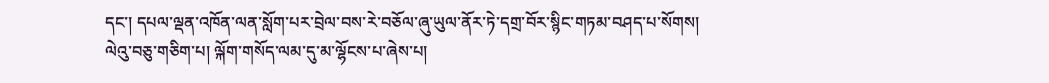དང་། དཔལ་ལྡན་འཁོན་ལན་སློག་པར་བྲེལ་བས་རེ་བཅོལ་ཞུ་ཡུལ་ནོར་ཏེ་དགྲ་བོར་སྙིང་གཏམ་བཤད་པ་སོགས།
ལེའུ་བཅུ་གཅིག་པ། ལྐོག་གསོད་ལམ་དུ་མ་ལྷོངས་པ་ཞེས་པ།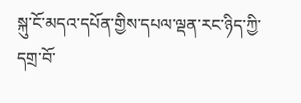སྐུ་ངོ་མདའ་དཔོན་གྱིས་དཔལ་ལྡན་རང་ཉིད་ཀྱི་དགྲ་བོ་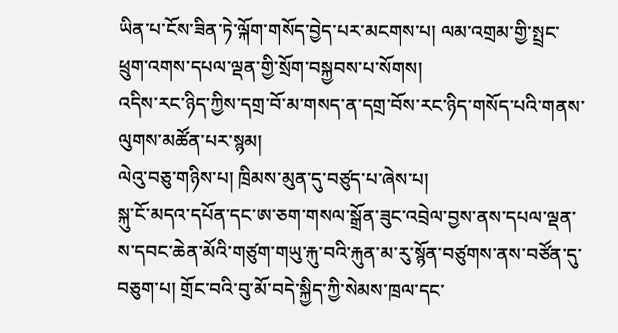ཡིན་པ་ངོས་ཟིན་ཏེ་ལྐོག་གསོད་བྱེད་པར་མངགས་པ། ལམ་འགྲམ་གྱི་སྤྲང་ཕྲུག་འགས་དཔལ་ལྡན་གྱི་སྲོག་བསྐྱབས་པ་སོགས།
འདིས་རང་ཉིད་ཀྱིས་དགྲ་བོ་མ་གསད་ན་དགྲ་བོས་རང་ཉིད་གསོད་པའི་གནས་ལུགས་མཚོན་པར་སྙམ།
ལེའུ་བཅུ་གཉིས་པ། ཁྲིམས་མུན་དུ་བཙུད་པ་ཞེས་པ།
སྐུ་ངོ་མདའ་དཔོན་དང་ཨ་ཅག་གསལ་སྒྲོན་ཟུང་འབྲེལ་བྱས་ནས་དཔལ་ལྡན་ས་དབང་ཆེན་མོའི་གཙུག་གཡུ་རྐུ་བའི་རྐུན་མ་རུ་སྙོན་བཙུགས་ནས་བཙོན་དུ་བཅུག་པ། གྲོང་བའི་བུ་མོ་བདེ་སྐྱིད་ཀྱི་སེམས་ཁྲལ་དང་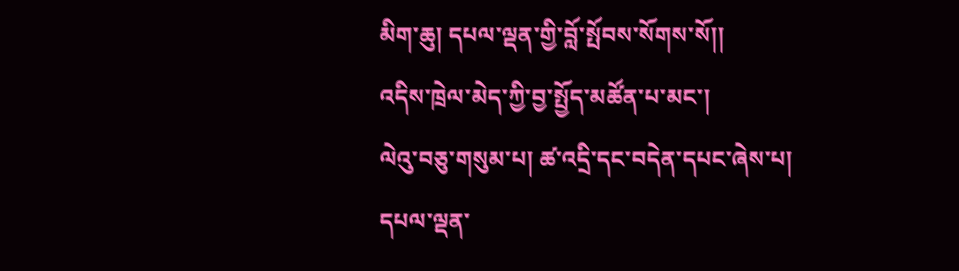མིག་ཆུ། དཔལ་ལྡན་གྱི་བློ་སྤོབས་སོགས་སོ།།
འདིས་ཁྲེལ་མེད་ཀྱི་བྱ་སྤྱོད་མཚོན་པ་མང་།
ལེའུ་བཅུ་གསུམ་པ། ཚ་འདྲི་དང་བདེན་དཔང་ཞེས་པ།
དཔལ་ལྡན་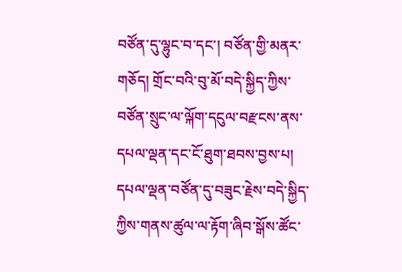བཙོན་དུ་ལྷུང་བ་དང་། བཙོན་གྱི་མནར་གཅོད། གྲོང་བའི་བུ་མོ་བདེ་སྐྱིད་ཀྱིས་བཙོན་སྲུང་ལ་ལྐོག་དངུལ་བརྫངས་ནས་དཔལ་ལྡན་དང་ངོ་ཐུག་ཐབས་བྱས་པ། དཔལ་ལྡན་བཙོན་དུ་བཟུང་རྗེས་བདེ་སྐྱིད་ཀྱིས་གནས་ཚུལ་ལ་རྟོག་ཞིབ་སྒོས་ཚོང་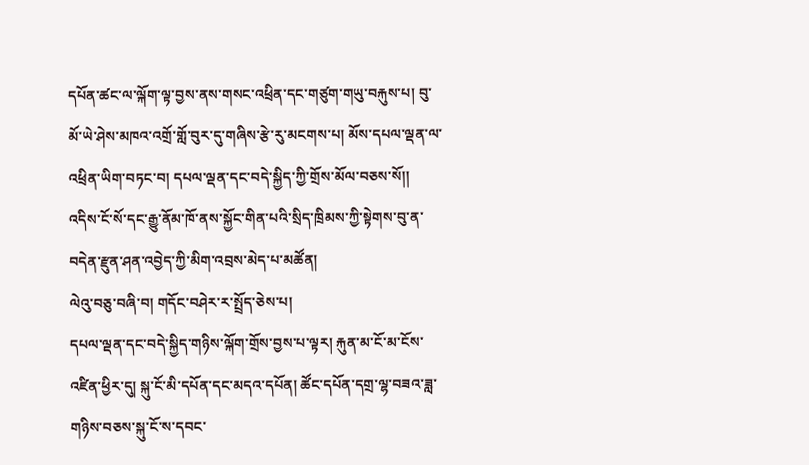དཔོན་ཚང་ལ་ལྐོག་ལྟ་བྱས་ནས་གསང་འཕྲིན་དང་གཙུག་གཡུ་བརྐུས་པ། བུ་མོ་ཡེ་ཤེས་མཁའ་འགྲོ་གློ་བུར་དུ་གཞིས་རྩེ་རུ་མངགས་པ། མོས་དཔལ་ལྡན་ལ་འཕྲིན་ཡིག་བཏང་བ། དཔལ་ལྡན་དང་བདེ་སྐྱིད་ཀྱི་གྲོས་མོལ་བཅས་སོ།།
འདིས་ངོ་སོ་དང་རྒྱུ་ནོམ་ཁོ་ནས་སྐྱོང་གིན་པའི་སྲིད་ཁྲིམས་ཀྱི་སྟེགས་བུ་ན་བདེན་རྫུན་ཤན་འབྱེད་ཀྱི་མིག་འབྲས་མེད་པ་མཚོན།
ལེའུ་བཅུ་བཞི་བ། གདོང་བཤེར་ར་སྤྲོད་ཅེས་པ།
དཔལ་ལྡན་དང་བདེ་སྐྱིད་གཉིས་ལྐོག་གྲོས་བྱས་པ་ལྟར། རྐུན་མ་ངོ་མ་ངོས་འཛིན་ཕྱིར་དུ། སྐུ་ངོ་མི་དཔོན་དང་མདའ་དཔོན། ཚོང་དཔོན་དགྲ་ལྷ་བཟའ་ཟླ་གཉིས་བཅས་སྐུ་ངོ་ས་དབང་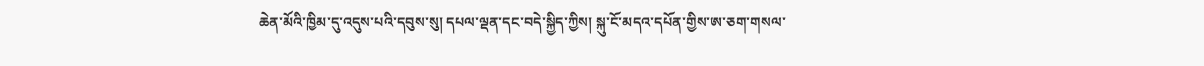ཆེན་མོའི་ཁྱིམ་དུ་འདུས་པའི་དབུས་སུ། དཔལ་ལྡན་དང་བདེ་སྐྱིད་ཀྱིས། སྐུ་ངོ་མདའ་དཔོན་གྱིས་ཨ་ཅག་གསལ་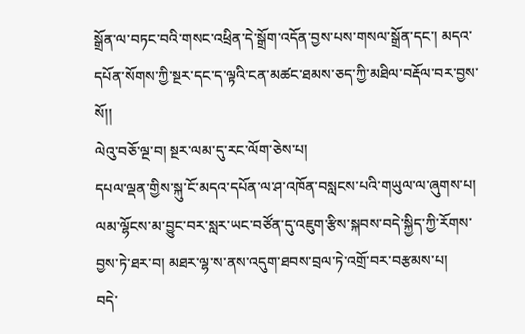སྒྲོན་ལ་བཏང་བའི་གསང་འཕྲིན་དེ་སྒྲོག་འདོན་བྱས་པས་གསལ་སྒྲོན་དང་། མདའ་དཔོན་སོགས་ཀྱི་སྔར་དང་ད་ལྟའི་ངན་མཚང་ཐམས་ཅད་ཀྱི་མཐིལ་བརྡོལ་བར་བྱས་སོ།།
ལེའུ་བཅོ་ལྔ་བ། སྔར་ལམ་དུ་རང་ལོག་ཅེས་པ།
དཔལ་ལྡན་གྱིས་སྐུ་ངོ་མདའ་དཔོན་ལ་ཤ་འཁོན་བསླངས་པའི་གཡུལ་ལ་ཞུགས་པ། ལམ་ལྷོངས་མ་བྱུང་བར་སླར་ཡང་བཙོན་དུ་འཇུག་རྩིས་སྐབས་བདེ་སྐྱིད་ཀྱི་རོགས་བྱས་ཏེ་ཐར་བ། མཐར་ལྷ་ས་ནས་འདུག་ཐབས་བྲལ་ཏེ་འགྲོ་བར་བརྩམས་པ།
བདེ་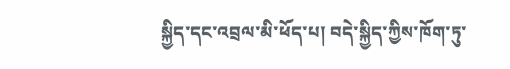སྐྱིད་དང་འབྲལ་མི་ཕོད་པ། བདེ་སྐྱིད་ཀྱིས་ཁོག་ཏུ་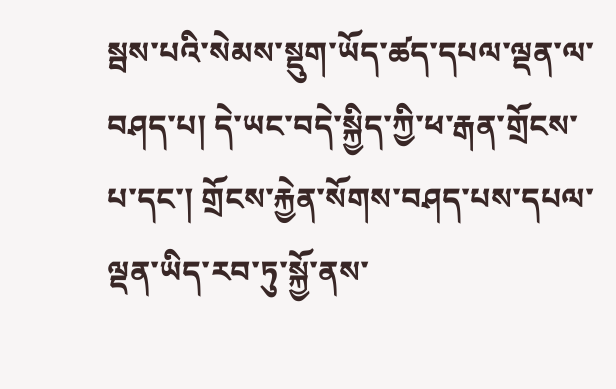སྦས་པའི་སེམས་སྡུག་ཡོད་ཚད་དཔལ་ལྡན་ལ་བཤད་པ། དེ་ཡང་བདེ་སྐྱིད་ཀྱི་ཕ་རྒན་གྲོངས་པ་དང་། གྲོངས་རྐྱེན་སོགས་བཤད་པས་དཔལ་ལྡན་ཡིད་རབ་ཏུ་སྐྱོ་ནས་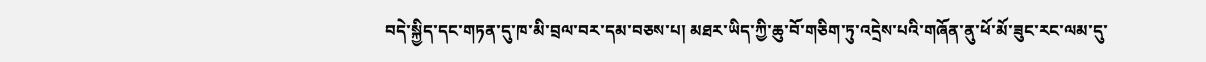བདེ་སྐྱིད་དང་གཏན་དུ་ཁ་མི་བྲལ་བར་དམ་བཅས་པ། མཐར་ཡིད་ཀྱི་ཆུ་བོ་གཅིག་ཏུ་འདྲེས་པའི་གཞོན་ནུ་ཕོ་མོ་ཟུང་རང་ལམ་དུ་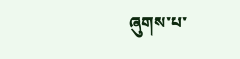ཞུགས་པ་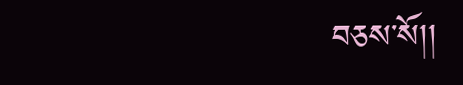བཅས་སོ།།